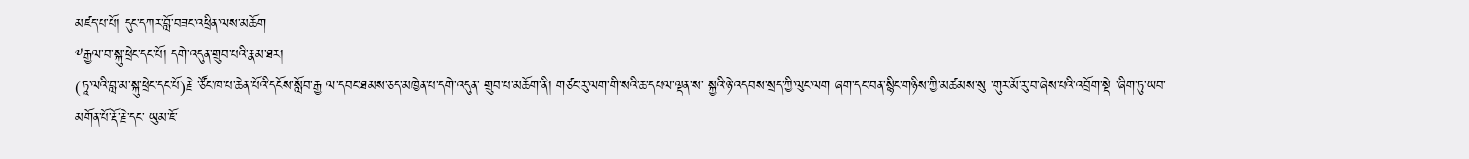མཛད་པ་པོ། དུང་དཀར་བློ་བཟང་འཕྲིན་ལས་མཆོག
༸རྒྱལ་བ་སྐུ་ཕྲེང་དང་པོ། དགེ་འདུན་གྲུབ་པའི་རྣམ་ཐར།
(ཏཱ་ལའི་བླ་མ་སྐུ་ཕྲེང་དང་པོ)རྗེ ་ཙོང་ཁ་པ་ཆེན་པོའི་དངོས་སློབ་རྒྱ ལ་དབང་ཐམས་ཅད་མཁྱེན་པ་དགེ་འདུན་ གྲུབ་པ་མཆོག་ནི། གཙང་རུ་ལག་གི་སའི་ཆ་དཔལ་ལྡན་ས་ སྐྱའི་ཉེ་འདབས་སྲད་ཀྱི་ལུང་ལག ཞག་དང་བན་སྙིང་གཉིས་ཀྱི་མཚམས་སུ ་གུར་མོ་རུ་བ་ཞེས་པའི་འབྲོག་སྡེ ་ཞིག་ཏུ་ཡབ་མགོན་པོ་རྡོ་རྗེ་དང་ ཡུམ་ཇོ་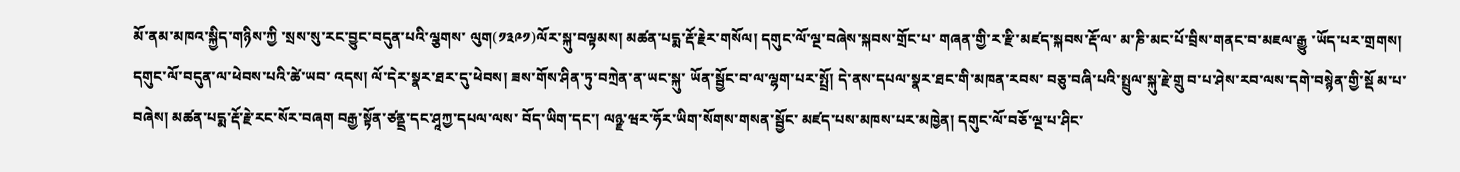མོ་ནམ་མཁའ་སྐྱིད་གཉིས་ཀྱི ་སྲས་སུ་རང་བྱུང་བདུན་པའི་ལྕགས་ ལུག(༡༣༩༡)ལོར་སྐུ་བལྟམས། མཚན་པདྨ་རྡོ་རྗེར་གསོལ། དགུང་ལོ་ལྔ་བཞེས་སྐབས་གྲོང་པ་ གཞན་གྱི་ར་རྫི་མཛད་སྐབས་རྡོ་ལ་ མ་ཎི་མང་པོ་བྲིས་གནང་བ་མཇལ་རྒྱུ ་ཡོད་པར་གྲགས། དགུང་ལོ་བདུན་ལ་ཕེབས་པའི་ཚེ་ཡབ་ འདས། ལོ་དེར་སྣར་ཐར་དུ་ཕེབས། ཟས་གོས་ཤིན་ཏུ་བཀྲེན་ན་ཡང་སྐུ་ ཡོན་སྦྱོང་བ་ལ་ལྷག་པར་སྤྲོ། དེ་ནས་དཔལ་སྣར་ཐང་གི་མཁན་རབས་ བཅུ་བཞི་པའི་སྤྲུལ་སྐུ་རྗེ་གྲུ བ་པ་ཤེས་རབ་ལས་དགེ་བསྙེན་གྱི་སྡོ མ་པ་བཞེས། མཚན་པདྨ་རྡོ་རྗེ་རང་སོར་བཞག བརྒྱ་སྟོན་ཙནྡྲ་དང་ཤཱཀྱ་དཔལ་ལས་ བོད་ཡིག་དང་། ལཉྫ་ཝར་ཧོར་ཡིག་སོགས་གསན་སྦྱོང་ མཛད་པས་མཁས་པར་མཁྱེན། དགུང་ལོ་བཅོ་ལྔ་པ་ཤིང་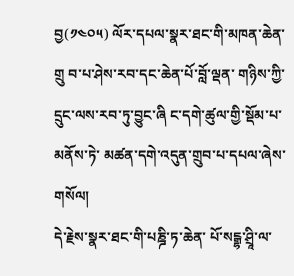བྱ(༡༤༠༥) ལོར་དཔལ་སྣར་ཐང་གི་མཁན་ཆེན་གྲུ བ་པ་ཤེས་རབ་དང་ཆེན་པོ་བློ་ལྡན་ གཉིས་ཀྱི་དྲུང་ལས་རབ་ཏུ་བྱུང་ཞི ང་དགེ་ཚུལ་གྱི་སྡོམ་པ་མནོས་ཏེ་ མཚན་དགེ་འདུན་གྲུབ་པ་དཔལ་ཞེས་ གསོལ།
དེ་རྗེས་སྣར་ཐང་གི་པཎྜི་ཏ་ཆེན་ པོ་སངྒྷ་ཤྲཱི་ལ་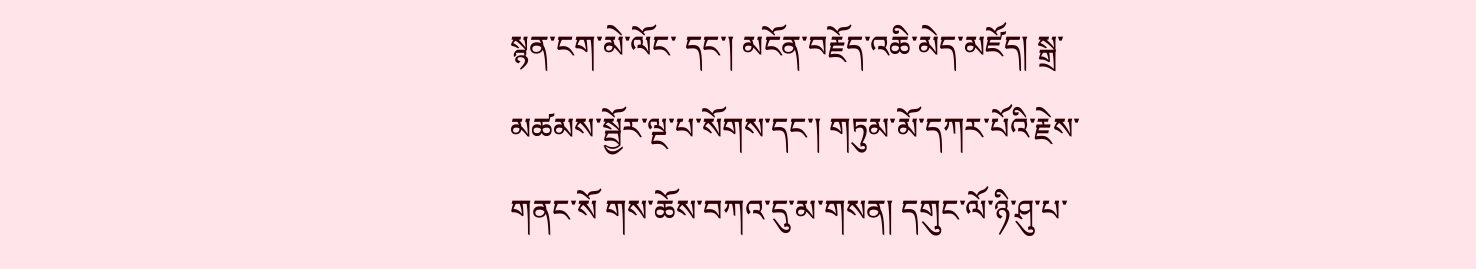སྙན་ངག་མེ་ལོང་ དང་། མངོན་བརྗོད་འཆི་མེད་མཛོད། སྒྲ་མཚམས་སྦྱོར་ལྔ་པ་སོགས་དང་། གཏུམ་མོ་དཀར་པོའི་རྗེས་གནང་སོ གས་ཆོས་བཀའ་དུ་མ་གསན། དགུང་ལོ་ཉི་ཤུ་པ་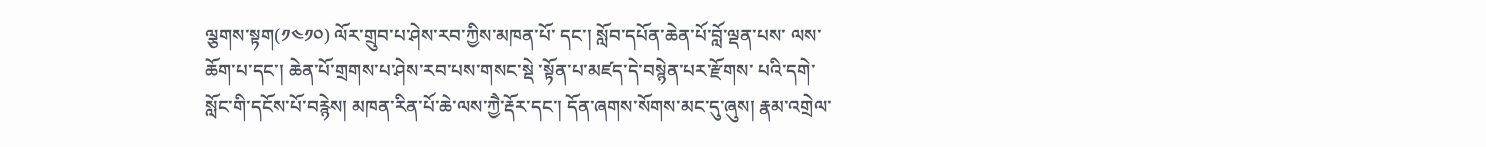ལྕགས་སྟག(༡༤༡༠) ལོར་གྲུབ་པ་ཤེས་རབ་ཀྱིས་མཁན་པོ་ དང་། སློབ་དཔོན་ཆེན་པོ་བློ་ལྡན་པས་ ལས་ཆོག་པ་དང་། ཆེན་པོ་གྲགས་པ་ཤེས་རབ་པས་གསང་སྡེ ་སྟོན་པ་མཛད་དེ་བསྙེན་པར་རྫོགས་ པའི་དགེ་སློང་གི་དངོས་པོ་བརྙེས། མཁན་རིན་པོ་ཆེ་ལས་ཀྱཻ་རྡོར་དང་། དོན་ཞགས་སོགས་མང་དུ་ཞུས། རྣམ་འགྲེལ་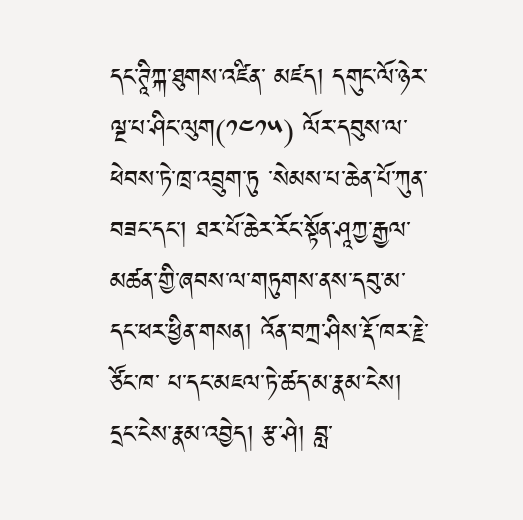དང་ཊཱིཀྐ་ཐུགས་འཛིན་ མཛད། དགུང་ལོ་ཉེར་ལྔ་པ་ཤིང་ལུག(༡༤༡༥) ལོར་དབུས་ལ་ཕེབས་ཏེ་ཁྲ་འབྲུག་ཏུ ་སེམས་པ་ཆེན་པོ་ཀུན་བཟང་དང་། ཐར་པོ་ཆེར་རོང་སྟོན་ཤཱཀྱ་རྒྱལ་ མཚན་གྱི་ཞབས་ལ་གཏུགས་ནས་དབུ་མ་ དང་ཕར་ཕྱིན་གསན། འོན་བཀྲ་ཤིས་རྡོ་ཁར་རྗེ་ཙོང་ཁ་ པ་དང་མཇལ་ཏེ་ཚད་མ་རྣམ་ངེས། དྲང་ངེས་རྣམ་འབྱེད། རྩ་ཤེ། བླ་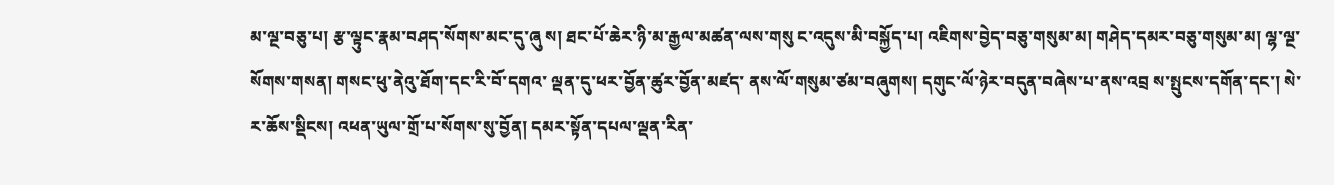མ་ལྔ་བཅུ་པ། རྩ་ལྟུང་རྣམ་བཤད་སོགས་མང་དུ་ཞུ ས། ཐང་པོ་ཆེར་ཉི་མ་རྒྱལ་མཚན་ལས་གསུ ང་འདུས་མི་བསྐྱོད་པ། འཇིགས་བྱེད་བཅུ་གསུམ་མ། གཤེད་དམར་བཅུ་གསུམ་མ། ལྷ་ལྔ་སོགས་གསན། གསང་ཕུ་ནེའུ་ཐོག་དང་རི་བོ་དགའ་ ལྡན་དུ་ཕར་བྱོན་ཚུར་བྱོན་མཛད་ ནས་ལོ་གསུམ་ཙམ་བཞུགས། དགུང་ལོ་ཉེར་བདུན་བཞེས་པ་ནས་འབྲ ས་སྤུངས་དགོན་དང་། སེ་ར་ཆོས་སྡིངས། འཕན་ཡུལ་གྲོ་པ་སོགས་སུ་བྱོན། དམར་སྟོན་དཔལ་ལྡན་རིན་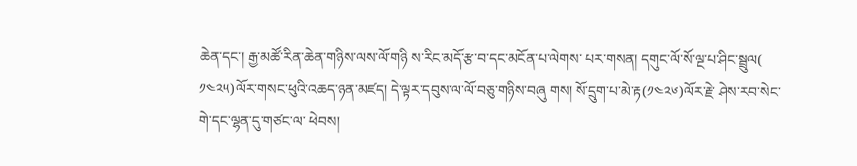ཆེན་དང་། རྒྱ་མཚོ་རིན་ཆེན་གཉིས་ལས་ལོ་གཉི ས་རིང་མདོ་རྩ་བ་དང་མངོན་པ་ལེགས་ པར་གསན། དགུང་ལོ་སོ་ལྔ་པ་ཤིང་སྦྲུལ( ༡༤༢༥)ལོར་གསང་ཕུའི་འཆད་ཉན་མཛད། དེ་ལྟར་དབུས་ལ་ལོ་བཅུ་གཉིས་བཞུ གས། སོ་དྲུག་པ་མེ་རྟ(༡༤༢༦)ལོར་རྗེ་ ཤེས་རབ་སེང་གེ་དང་ལྷན་དུ་གཙང་ལ་ ཕེབས།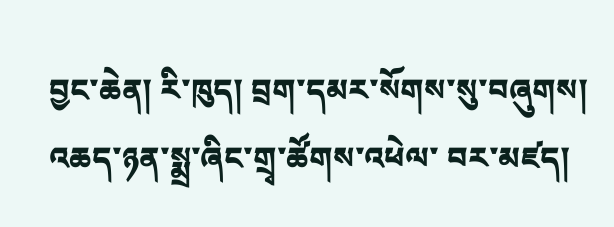བྱང་ཆེན། རི་ཁུད། བྲག་དམར་སོགས་སུ་བཞུགས། འཆད་ཉན་སྨྲ་ཞིང་གྲྭ་ཚོགས་འཕེལ་ བར་མཛད།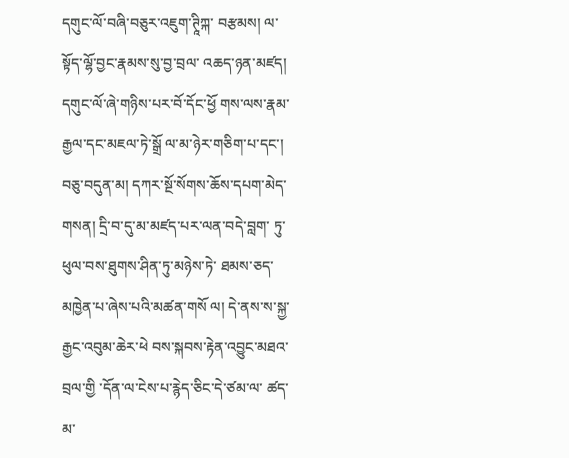དགུང་ལོ་བཞི་བཅུར་འཇུག་ཊཱིཀྐ་ བརྩམས། ལ་སྟོད་ལྷོ་བྱང་རྣམས་སུ་བྱ་བྲལ་ འཆད་ཉན་མཛད། དགུང་ལོ་ཞེ་གཉིས་པར་བོ་དོང་ཕྱོ གས་ལས་རྣམ་རྒྱལ་དང་མཇལ་ཏེ་སྒྲོ ལ་མ་ཉེར་གཅིག་པ་དང་། བཅུ་བདུན་མ། དཀར་སྔོ་སོགས་ཆོས་དཔག་མེད་གསན། དྲི་བ་དུ་མ་མཛད་པར་ལན་བདེ་བླག་ ཏུ་ཕུལ་བས་ཐུགས་ཤིན་ཏུ་མཉེས་ཏེ་ ཐམས་ཅད་མཁྱེན་པ་ཞེས་པའི་མཚན་གསོ ལ། དེ་ནས་ས་སྐྱ་རྒྱང་འབུམ་ཆེར་ཕེ བས་སྐབས་རྟེན་འབྱུང་མཐའ་བྲལ་གྱི ་དོན་ལ་ངེས་པ་རྙེད་ཅིང་དེ་ཙམ་ལ་ ཚད་མ་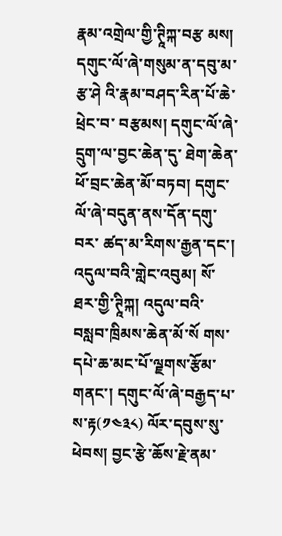རྣམ་འགྲེལ་གྱི་ཊཱིཀྐ་བརྩ མས། དགུང་ལོ་ཞེ་གསུམ་ན་དབུ་མ་རྩ་ཤེ འི་རྣམ་བཤད་རིན་པོ་ཆེ་ཕྲེང་བ་ བརྩམས། དགུང་ལོ་ཞེ་དྲུག་ལ་བྱང་ཆེན་དུ་ ཐེག་ཆེན་ཕོ་བྲང་ཆེན་མོ་བཏབ། དགུང་ལོ་ཞེ་བདུན་ནས་དོན་དགུ་བར་ ཚད་མ་རིགས་རྒྱན་དང་། འདུལ་བའི་གླེང་འབུམ། སོ་ཐར་གྱི་ཊཱིཀྐ། འདུལ་བའི་བསླབ་ཁྲིམས་ཆེན་མོ་སོ གས་དཔེ་ཆ་མང་པོ་ལྗགས་རྩོམ་གནང་། དགུང་ལོ་ཞེ་བརྒྱད་པ་ས་རྟ(༡༤༣༨) ལོར་དབུས་སུ་ཕེབས། བྱང་རྩེ་ཆོས་རྗེ་ནམ་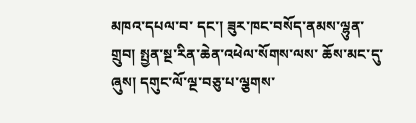མཁའ་དཔལ་བ་ དང་། ཟུར་ཁང་བསོད་ནམས་ལྷུན་གྲུབ། སྤྱན་སྔ་རིན་ཆེན་འཕེལ་སོགས་ལས་ ཆོས་མང་དུ་ཞུས། དགུང་ལོ་ལྔ་བཅུ་པ་ལྕགས་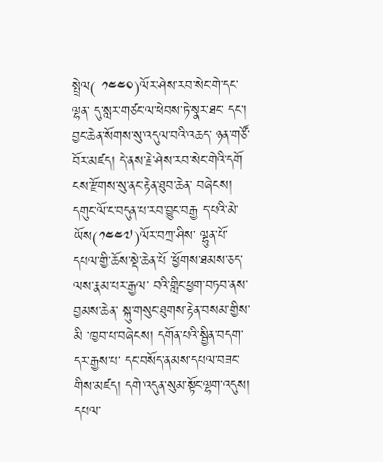སྤྲེལ( ༡༤༤༠)ལོར་ཤེས་རབ་སེང་གེ་དང་ལྷན་ དུ་སླར་གཙང་ལ་ཕེབས་ཏེ་སྣར་ཐང་ དང་། བྱང་ཆེན་སོགས་སུ་འདུལ་བའི་འཆད་ ཉན་གཙོ་བོར་མཛད། དེ་ནས་རྗེ་ཤེས་རབ་སེང་གེའི་དགོ ངས་རྫོགས་སུ་ནང་རྟེན་ཐུབ་ཆེན་ བཞེངས། དགུང་ལོ་ང་བདུན་པ་རབ་བྱུང་བརྒྱ ད་པའི་མེ་ཡོས(༡༤༤༧)ལོར་བཀྲ་ཤིས་ ལྷུན་པོ་དཔལ་གྱི་ཆོས་སྡེ་ཆེན་པོ ་ཕྱོགས་ཐམས་ཅད་ལས་རྣམ་པར་རྒྱལ་ བའི་གླིང་ཕྱག་བཏབ་ནས་བྱམས་ཆེན་ སྐུ་གསུང་ཐུགས་རྟེན་བསམ་གྱིས་མི ་ཁྱབ་པ་བཞེངས། དགོན་པའི་སྦྱིན་བདག་དར་རྒྱས་པ་ དང་བསོད་ནམས་དཔལ་བཟང་གིས་མཛད། དགེ་འདུན་སུམ་སྟོང་ལྷག་འདུས། དཔལ་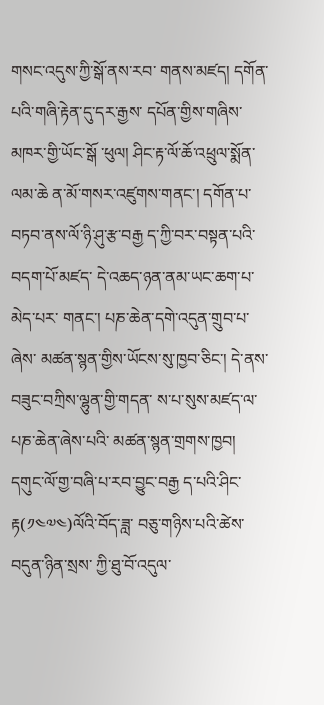གསང་འདུས་ཀྱི་སྒོ་ནས་རབ་ གནས་མཛད། དགོན་པའི་གཞི་རྟེན་དུ་དར་རྒྱས་ དཔོན་གྱིས་གཞིས་མཁར་གྱི་ཡོང་སྒོ ་ཕུལ། ཤིང་རྟ་ལོ་ཆོ་འཕྲུལ་སྨོན་ལམ་ཆེ ན་མོ་གསར་འཛུགས་གནང་། དགོན་པ་བཏབ་ནས་ལོ་ཉི་ཤུ་རྩ་བརྒྱ ད་ཀྱི་བར་བསྟན་པའི་བདག་པོ་མཛད་ དེ་འཆད་ཉན་ནམ་ཡང་ཆག་པ་མེད་པར་ གནང་། པཎ་ཆེན་དགེ་འདུན་གྲུབ་པ་ཞེས་ མཚན་སྙན་གྱིས་ཡོངས་སུ་ཁྱབ་ཅིང་། དེ་ནས་བཟུང་བཀྲིས་ལྷུན་གྱི་གདན་ ས་པ་སུས་མཛད་ལ་པཎ་ཆེན་ཞེས་པའི་ མཚན་སྙན་གྲགས་ཁྱབ། དགུང་ལོ་གྱ་བཞི་པ་རབ་བྱུང་བརྒྱ ད་པའི་ཤིང་རྟ(༡༤༧༤)ལོའི་བོད་ཟླ་ བཅུ་གཉིས་པའི་ཚེས་བདུན་ཉིན་སྲས་ ཀྱི་ཐུ་བོ་འདུལ་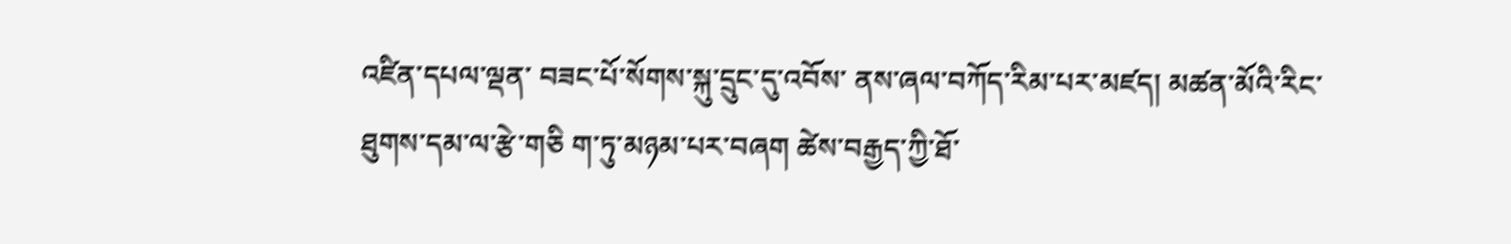འཛིན་དཔལ་ལྡན་ བཟང་པོ་སོགས་སྐུ་དྲུང་དུ་འབོས་ ནས་ཞལ་བཀོད་རིམ་པར་མཛད། མཚན་མོའི་རིང་ཐུགས་དམ་ལ་རྩེ་གཅི ག་ཏུ་མཉམ་པར་བཞག ཚེས་བརྒྱད་ཀྱི་ཐོ་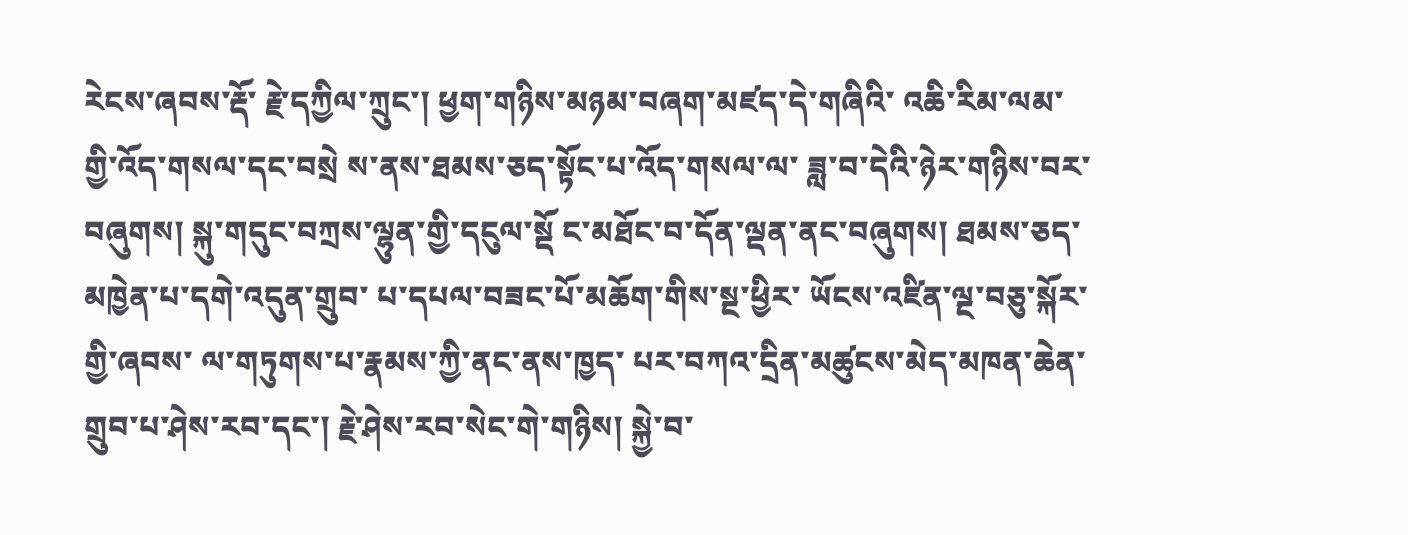རེངས་ཞབས་རྡོ་ རྗེ་དཀྱིལ་ཀྲུང་། ཕྱག་གཉིས་མཉམ་བཞག་མཛད་དེ་གཞིའི་ འཆི་རིམ་ལམ་གྱི་འོད་གསལ་དང་བསྲེ ས་ནས་ཐམས་ཅད་སྟོང་པ་འོད་གསལ་ལ་ ཟླ་བ་དེའི་ཉེར་གཉིས་བར་བཞུགས། སྐུ་གདུང་བཀྲས་ལྷུན་གྱི་དངུལ་སྡོ ང་མཐོང་བ་དོན་ལྡན་ནང་བཞུགས། ཐམས་ཅད་མཁྱེན་པ་དགེ་འདུན་གྲུབ་ པ་དཔལ་བཟང་པོ་མཆོག་གིས་སྔ་ཕྱིར་ ཡོངས་འཛིན་ལྔ་བཅུ་སྐོར་གྱི་ཞབས་ ལ་གཏུགས་པ་རྣམས་ཀྱི་ནང་ནས་ཁྱད་ པར་བཀའ་དྲིན་མཚུངས་མེད་མཁན་ཆེན་ གྲུབ་པ་ཤེས་རབ་དང་། རྗེ་ཤེས་རབ་སེང་གེ་གཉིས། སྐྱེ་བ་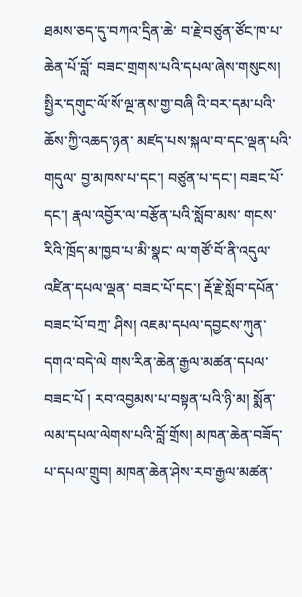ཐམས་ཅད་དུ་བཀའ་དྲིན་ཆེ་ བ་རྗེ་བཙུན་ཙོང་ཁ་པ་ཆེན་པོ་བློ་ བཟང་གྲགས་པའི་དཔལ་ཞེས་གསུངས། སྤྱིར་དགུང་ལོ་སོ་ལྔ་ནས་གྱ་བཞི འི་བར་དམ་པའི་ཆོས་ཀྱི་འཆད་ཉན་ མཛད་པས་སྐལ་བ་དང་ལྡན་པའི་གདུལ་ བྱ་མཁས་པ་དང་། བཙུན་པ་དང་། བཟང་པོ་དང་། རྣལ་འབྱོར་ལ་བརྩོན་པའི་སློབ་མས་ གངས་རིའི་ཁྲོད་མ་ཁྱབ་པ་མི་སྣང་ ལ་གཙོ་བོ་ནི་འདུལ་འཛིན་དཔལ་ལྡན་ བཟང་པོ་དང་། རྡོ་རྗེ་སློབ་དཔོན་བཟང་པོ་བཀྲ་ ཤིས། འཇམ་དཔལ་དབྱངས་ཀུན་དགའ་བདེ་ལེ གས་རིན་ཆེན་རྒྱལ་མཚན་དཔལ་བཟང་པོ ། རབ་འབྱམས་པ་བསྟན་པའི་ཉི་མ། སྨོན་ལམ་དཔལ་ལེགས་པའི་བློ་གྲོས། མཁན་ཆེན་བཟོད་པ་དཔལ་གྲུབ། མཁན་ཆེན་ཤེས་རབ་རྒྱལ་མཚན་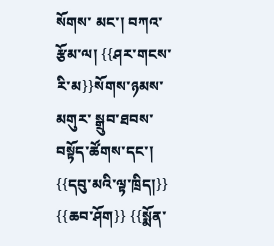སོགས་ མང་། བཀའ་རྩོམ་ལ། {{ཤར་གངས་རི་མ}}སོགས་ཉམས་མགུར་ སྒྲུབ་ཐབས་བསྟོད་ཚོགས་དང་། {{དབུ་མའི་ལྟ་ཁྲིད།}} {{ཆབ་ཤོག}} {{སྨོན་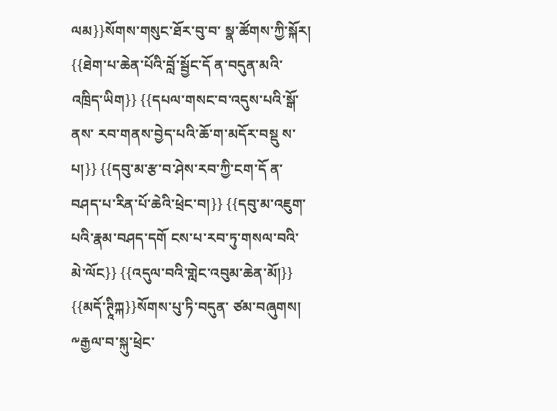ལམ}}སོགས་གསུང་ཐོར་བུ་བ་ སྣ་ཚོགས་ཀྱི་སྐོར། {{ཐེག་པ་ཆེན་པོའི་བློ་སྦྱོང་དོ ན་བདུན་མའི་འཁྲིད་ཡིག}} {{དཔལ་གསང་བ་འདུས་པའི་སྒོ་ནས་ རབ་གནས་བྱེད་པའི་ཆོ་ག་མདོར་བསྡུ ས་པ།}} {{དབུ་མ་རྩ་བ་ཤེས་རབ་ཀྱི་ངག་དོ ན་བཤད་པ་རིན་པོ་ཆེའི་ཕྲེང་བ།}} {{དབུ་མ་འཇུག་པའི་རྣམ་བཤད་དགོ ངས་པ་རབ་ཏུ་གསལ་བའི་མེ་ལོང}} {{འདུལ་བའི་གླེང་འབུམ་ཆེན་མོ།}} {{མདོ་ཊཱིཀྐ}}སོགས་པུ་ཏི་བདུན་ ཙམ་བཞུགས།
༸རྒྱལ་བ་སྐུ་ཕྲེང་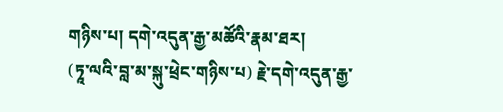གཉིས་པ། དགེ་འདུན་རྒྱ་མཚོའི་རྣམ་ཐར།
(ཏཱ་ལའི་བླ་མ་སྐུ་ཕྲེང་གཉིས་པ) རྗེ་དགེ་འདུན་རྒྱ་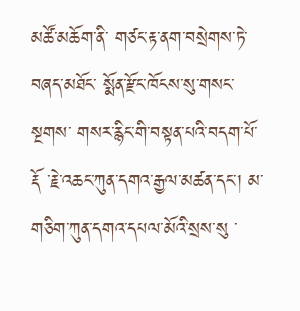མཚོ་མཆོག་ནི་ གཙང་རྟ་ནག་བསྲེགས་ཏེ་བཞད་མཐོང་ སྨོན་རྫོང་ཁོངས་སུ་གསང་སྔགས་ གསར་རྙིང་གི་བསྟན་པའི་བདག་པོ་རྡོ ་རྗེ་འཆང་ཀུན་དགའ་རྒྱལ་མཚན་དང་། མ་གཅིག་ཀུན་དགའ་དཔལ་མོའི་སྲས་སུ ་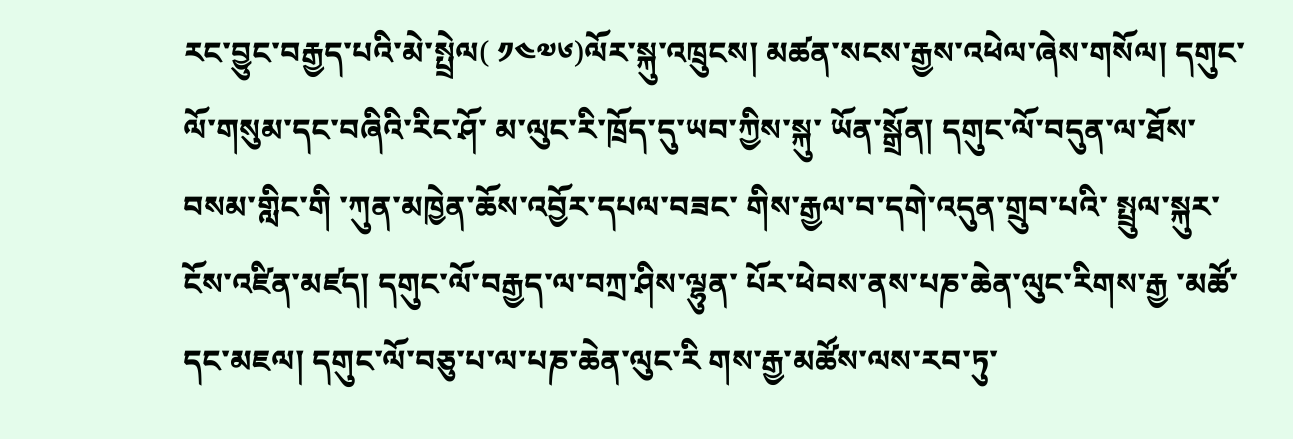རང་བྱུང་བརྒྱད་པའི་མེ་སྤྲེལ( ༡༤༧༦)ལོར་སྐུ་འཁྲུངས། མཚན་སངས་རྒྱས་འཕེལ་ཞེས་གསོལ། དགུང་ལོ་གསུམ་དང་བཞིའི་རིང་ཤོ་ མ་ལུང་རི་ཁྲོད་དུ་ཡབ་ཀྱིས་སྐུ་ ཡོན་སྒྲོན། དགུང་ལོ་བདུན་ལ་ཐོས་བསམ་གླིང་གི ་ཀུན་མཁྱེན་ཆོས་འབྱོར་དཔལ་བཟང་ གིས་རྒྱལ་བ་དགེ་འདུན་གྲུབ་པའི་ སྤྲུལ་སྐུར་ངོས་འཛིན་མཛད། དགུང་ལོ་བརྒྱད་ལ་བཀྲ་ཤིས་ལྷུན་ པོར་ཕེབས་ནས་པཎ་ཆེན་ལུང་རིགས་རྒྱ ་མཚོ་དང་མཇལ། དགུང་ལོ་བཅུ་པ་ལ་པཎ་ཆེན་ལུང་རི གས་རྒྱ་མཚོས་ལས་རབ་ཏུ་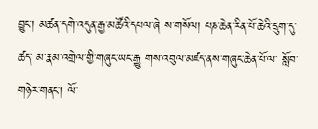བྱུང་། མཚན་དགེ་འདུན་རྒྱ་མཚོའི་དཔལ་ཞེ ས་གསོལ། པཎ་ཆེན་རིན་པོ་ཆེའི་དྲུག་དུ་ཚད་ མ་རྣམ་འགྲེལ་གྱི་གཞུང་ཡང་རྒྱུ གས་འབུལ་མཛད་ནས་གཞུང་ཆེན་པོ་ལ་ སློབ་གཉེར་གནང་། ལོ་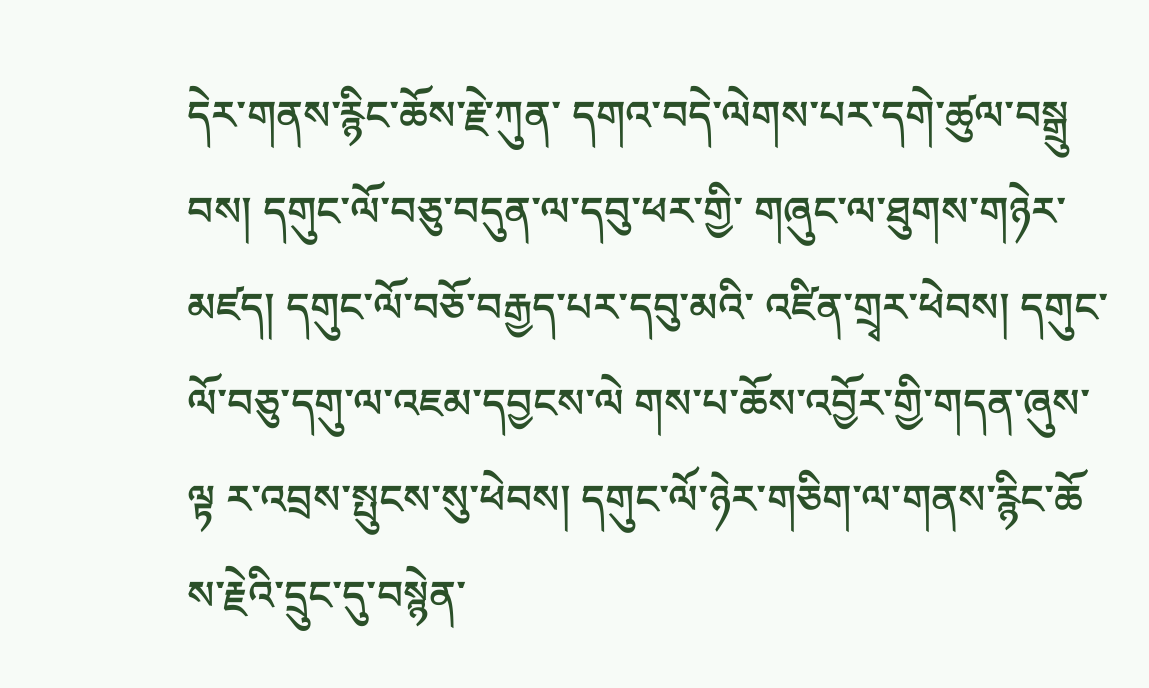དེར་གནས་རྙིང་ཆོས་རྗེ་ཀུན་ དགའ་བདེ་ལེགས་པར་དགེ་ཚུལ་བསྒྲུ བས། དགུང་ལོ་བཅུ་བདུན་ལ་དབུ་ཕར་གྱི་ གཞུང་ལ་ཐུགས་གཉེར་མཛད། དགུང་ལོ་བཅོ་བརྒྱད་པར་དབུ་མའི་ འཛིན་གྲྭར་ཕེབས། དགུང་ལོ་བཅུ་དགུ་ལ་འཇམ་དབྱངས་ལེ གས་པ་ཆོས་འབྱོར་གྱི་གདན་ཞུས་ལྟ ར་འབྲས་སྤུངས་སུ་ཕེབས། དགུང་ལོ་ཉེར་གཅིག་ལ་གནས་རྙིང་ཆོ ས་རྗེའི་དྲུང་དུ་བསྙེན་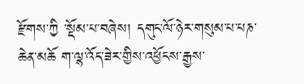རྫོགས་ཀྱི ་སྡོམ་པ་བཞེས། དགུང་ལོ་ཉེར་གསུམ་པ་པཎ་ཆེན་མཆོ ག་ལྷ་འོད་ཟེར་གྱིས་འཕྱོངས་རྒྱས་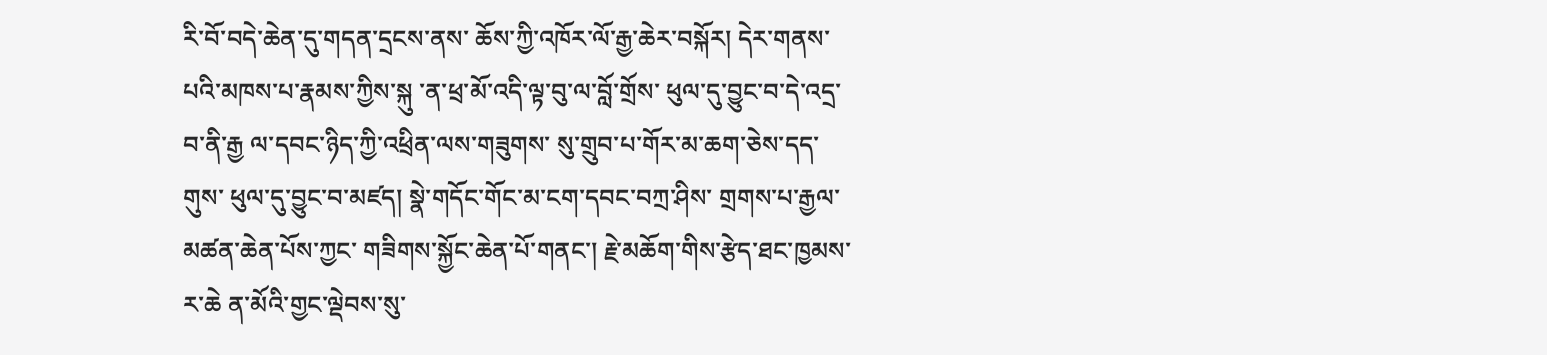རི་བོ་བདེ་ཆེན་དུ་གདན་དྲངས་ནས་ ཆོས་ཀྱི་འཁོར་ལོ་རྒྱ་ཆེར་བསྐོར། དེར་གནས་པའི་མཁས་པ་རྣམས་ཀྱིས་སྐུ ་ན་ཕྲ་མོ་འདི་ལྟ་བུ་ལ་བློ་གྲོས་ ཕུལ་དུ་བྱུང་བ་དེ་འདྲ་བ་ནི་རྒྱ ལ་དབང་ཉིད་ཀྱི་འཕྲིན་ལས་གཟུགས་ སུ་གྲུབ་པ་གོར་མ་ཆག་ཅེས་དད་གུས་ ཕུལ་དུ་བྱུང་བ་མཛད། སྣེ་གདོང་གོང་མ་ངག་དབང་བཀྲ་ཤིས་ གྲགས་པ་རྒྱལ་མཚན་ཆེན་པོས་ཀྱང་ གཟིགས་སྐྱོང་ཆེན་པོ་གནང་། རྗེ་མཆོག་གིས་རྩེད་ཐང་ཁྱམས་ར་ཆེ ན་མོའི་གྱང་ལྡེབས་སུ་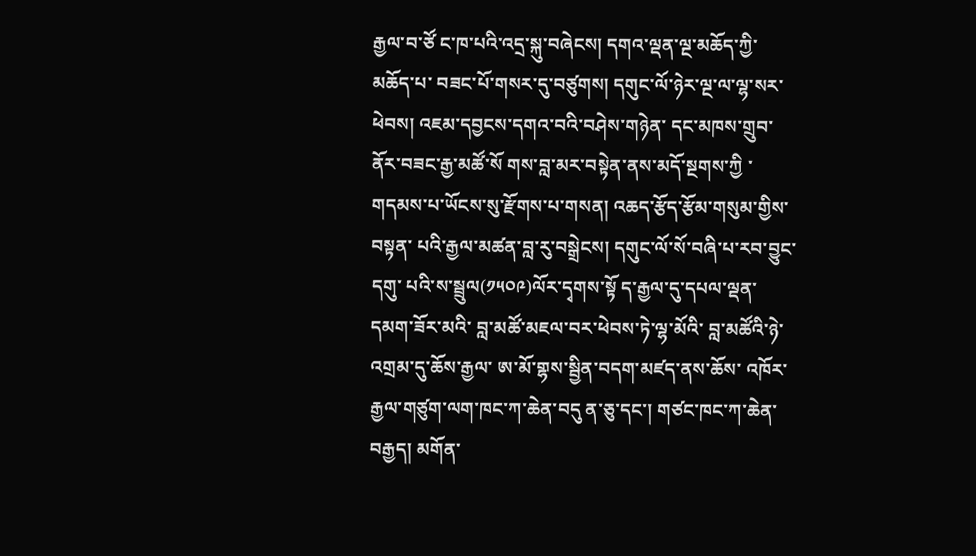རྒྱལ་བ་ཙོ ང་ཁ་པའི་འདྲ་སྐུ་བཞེངས། དགའ་ལྡན་ལྔ་མཆོད་ཀྱི་མཆོད་པ་ བཟང་པོ་གསར་དུ་བཙུགས། དགུང་ལོ་ཉེར་ལྔ་ལ་ལྷ་སར་ཕེབས། འཇམ་དབྱངས་དགའ་བའི་བཤེས་གཉེན་ དང་མཁས་གྲུབ་ནོར་བཟང་རྒྱ་མཚོ་སོ གས་བླ་མར་བསྟེན་ནས་མདོ་སྔགས་ཀྱི ་གདམས་པ་ཡོངས་སུ་རྫོགས་པ་གསན། འཆད་རྩོད་རྩོམ་གསུམ་གྱིས་བསྟན་ པའི་རྒྱལ་མཚན་བླ་རུ་བསྒྲེངས། དགུང་ལོ་སོ་བཞི་པ་རབ་བྱུང་དགུ་ པའི་ས་སྦྲུལ(༡༥༠༩)ལོར་དྭགས་སྟོ ད་རྒྱལ་དུ་དཔལ་ལྡན་དམག་ཟོར་མའི་ བླ་མཚོ་མཇལ་བར་ཕེབས་ཏེ་ལྷ་མོའི་ བླ་མཚོའི་ཉེ་འགྲམ་དུ་ཆོས་རྒྱལ་ ཨ་མོ་གྷས་སྦྱིན་བདག་མཛད་ནས་ཆོས་ འཁོར་རྒྱལ་གཙུག་ལག་ཁང་ཀ་ཆེན་བདུ ན་ཅུ་དང་། གཙང་ཁང་ཀ་ཆེན་བརྒྱད། མགོན་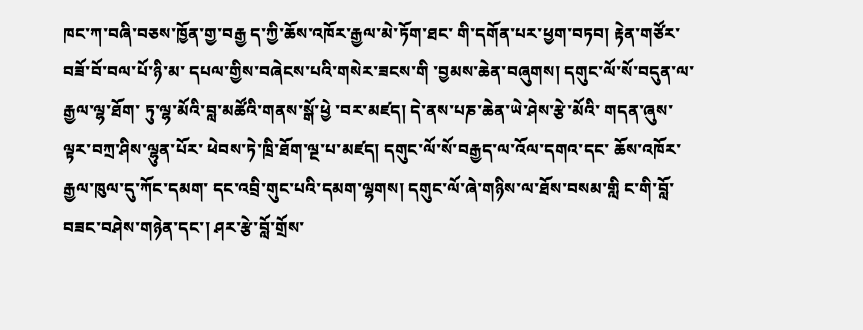ཁང་ཀ་བཞི་བཅས་ཁྱོན་གྱ་བརྒྱ ད་ཀྱི་ཆོས་འཁོར་རྒྱལ་མེ་ཏོག་ཐང་ གི་དགོན་པར་ཕྱག་བཏབ། རྟེན་གཙོར་བཟོ་བོ་བལ་པོ་ཉི་མ་ དཔལ་གྱིས་བཞེངས་པའི་གསེར་ཟངས་གི ་བྱམས་ཆེན་བཞུགས། དགུང་ལོ་སོ་བདུན་ལ་རྒྱལ་ལྷ་ཐོག་ ཏུ་ལྷ་མོའི་བླ་མཚོའི་གནས་སྒོ་ཕྱེ ་བར་མཛད། དེ་ནས་པཎ་ཆེན་ཡེ་ཤེས་རྩེ་མོའི་ གདན་ཞུས་ལྟར་བཀྲ་ཤིས་ལྷུན་པོར་ ཕེབས་ཏེ་ཁྲི་ཐོག་ལྔ་པ་མཛད། དགུང་ལོ་སོ་བརྒྱད་ལ་འོལ་དགའ་དང་ ཆོས་འཁོར་རྒྱལ་ཁུལ་དུ་ཀོང་དམག་ དང་འབྲི་གུང་པའི་དམག་ལྷགས། དགུང་ལོ་ཞེ་གཉིས་ལ་ཐོས་བསམ་གླི ང་གི་བློ་བཟང་བཤེས་གཉེན་དང་། ཤར་རྩེ་བློ་གྲོས་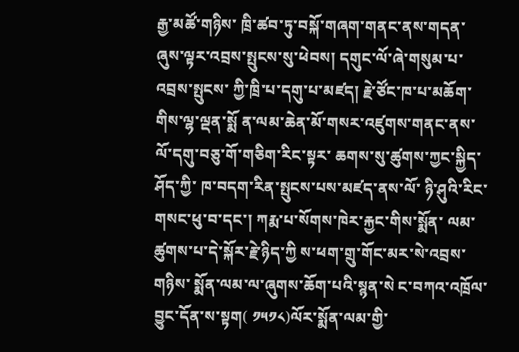རྒྱ་མཚོ་གཉིས་ ཁྲི་ཚབ་ཏུ་བསྐོ་གཞག་གནང་ནས་གདན་ ཞུས་ལྟར་འབྲས་སྤུངས་སུ་ཕེབས། དགུང་ལོ་ཞེ་གསུམ་པ་འབྲས་སྤུངས་ ཀྱི་ཁྲི་པ་དགུ་པ་མཛད། རྗེ་ཙོང་ཁ་པ་མཆོག་གིས་ལྷ་ལྡན་སྨོ ན་ལམ་ཆེན་མོ་གསར་འཛུགས་གནང་ནས་ ལོ་དགུ་བཅུ་གོ་གཅིག་རིང་སྟར་ ཆགས་སུ་ཚུགས་ཀྱང་སྐྱིད་ཤོད་ཀྱི་ ཁ་བདག་རིན་སྤུངས་པས་མཛད་ནས་ལོ་ ཉི་ཤུའི་རིང་གསང་ཕུ་བ་དང་། ཀརྨ་པ་སོགས་ཁེར་རྐྱང་གིས་སྨོན་ ལམ་ཚུགས་པ་དེ་སྐོར་རྗེ་ཉིད་ཀྱི ས་ཕག་གྲུ་གོང་མར་སེ་འབྲས་གཉིས་ སྨོན་ལམ་ལ་ཞུགས་ཆོག་པའི་སྙན་སེ ང་བཀའ་འཁྲོལ་བྱུང་དོན་ས་སྟག( ༡༥༡༨)ལོར་སྨོན་ལམ་གྱི་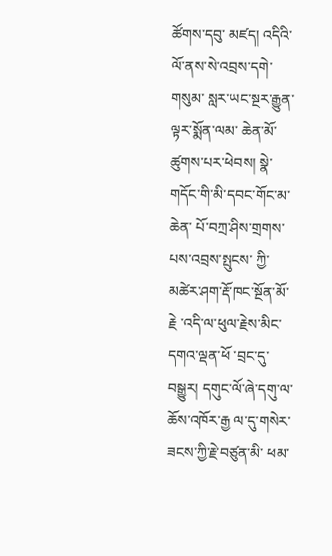ཚོགས་དབུ་ མཛད། འདིའི་ལོ་ནས་སེ་འབྲས་དགེ་གསུམ་ སླར་ཡང་སྔར་རྒྱུན་ལྟར་སྨོན་ལམ་ ཆེན་མོ་ཚུགས་པར་ཕེབས། སྣེ་གདོང་གི་མི་དབང་གོང་མ་ཆེན་ པོ་བཀྲ་ཤིས་གྲགས་པས་འབྲས་སྤུངས་ ཀྱི་མཚེར་ཤག་རྡོ་ཁང་སྔོན་མོ་རྗེ ་འདི་ལ་ཕུལ་རྗེས་མིང་དགའ་ལྡན་ཕོ ་བྲང་དུ་བསྒྱུར། དགུང་ལོ་ཞེ་དགུ་ལ་ཆོས་འཁོར་རྒྱ ལ་དུ་གསེར་ཟངས་ཀྱི་རྗེ་བཙུན་མི་ ཕམ་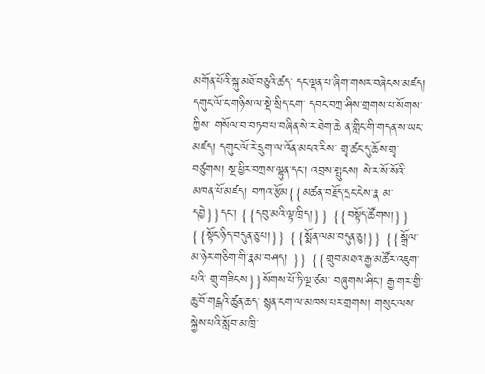མགོན་པོའི་སྐུ་མཐོ་བཅུའི་ཚད་ དང་ལྡན་པ་ཞིག་གསར་བཞེངས་མཛད། དགུང་ལོ་ང་གཉིས་ལ་སྡེ་སྲིད་ངག་ དབང་བཀྲ་ཤིས་གྲགས་པ་སོགས་ཀྱིས་ གསོལ་བ་བཏབ་པ་བཞིན་སེ་ར་ཐེག་ཆེ ན་གླིང་གི་གདན་ས་ཡང་མཛད། དགུང་ལོ་རེ་དྲུག་ལ་འོན་མངའ་རིས་ གྲྭ་ཚང་དུ་ཆོས་གྲྭ་བཙུགས། སྔ་ཕྱིར་བཀྲས་ལྷུན་དང་། འབྲས་སྤུངས། སེ་ར་སོ་སོའི་མཁན་པོ་མཛད། བཀའ་རྩོམ{{མཚན་བརྗོད་དྲང་ངེས་རྣ མ་དབྱེ}}དང་། {{དབུ་མའི་ལྟ་ཁྲིད།}} {{བསྟོད་ཚོགས།}} {{སྟོང་ཉིད་བདུན་ཅུ་པ།}} {{སྨོན་ལམ་བདུན་ཅུ།}} {{སྒྲོལ་མ་ཉེར་གཅིག་གི་རྣམ་བཤད། }} {{གྲུབ་མཐའ་རྒྱ་མཚོར་འཇུག་པའི་ གྲུ་གཟིངས}}སོགས་པོ་ཏི་ལྔ་ཙམ་ བཞུགས་ཤིང་། རྒྱ་གར་གྱི་ཆུ་བོ་གངྒའི་ཚུན་ཆད་ སྙན་ངག་ལ་མཁས་པར་གྲགས། གསུང་ལས་སྐྱེས་པའི་སློབ་མ་ཁྲི་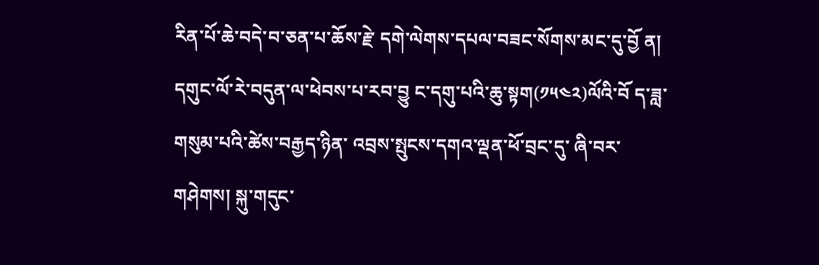རིན་པོ་ཆེ་བདེ་བ་ཅན་པ་ཆོས་རྗེ་ དགེ་ལེགས་དཔལ་བཟང་སོགས་མང་དུ་བྱོ ན། དགུང་ལོ་རེ་བདུན་ལ་ཕེབས་པ་རབ་བྱུ ང་དགུ་པའི་ཆུ་སྟག(༡༥༤༢)ལོའི་བོ ད་ཟླ་གསུམ་པའི་ཚེས་བརྒྱད་ཉིན་ འབྲས་སྤུངས་དགའ་ལྡན་ཕོ་བྲང་དུ་ ཞི་བར་གཤེགས། སྐུ་གདུང་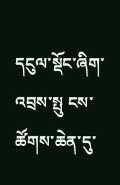དངུལ་སྡོང་ཞིག་འབྲས་སྤུ ངས་ཚོགས་ཆེན་དུ་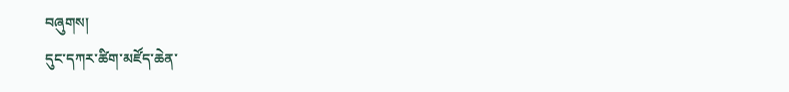བཞུགས།
དུང་དཀར་ཚིག་མཛོད་ཆེན་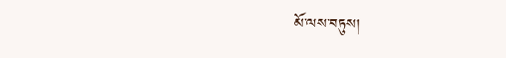མོ་ལས་བཏུས།